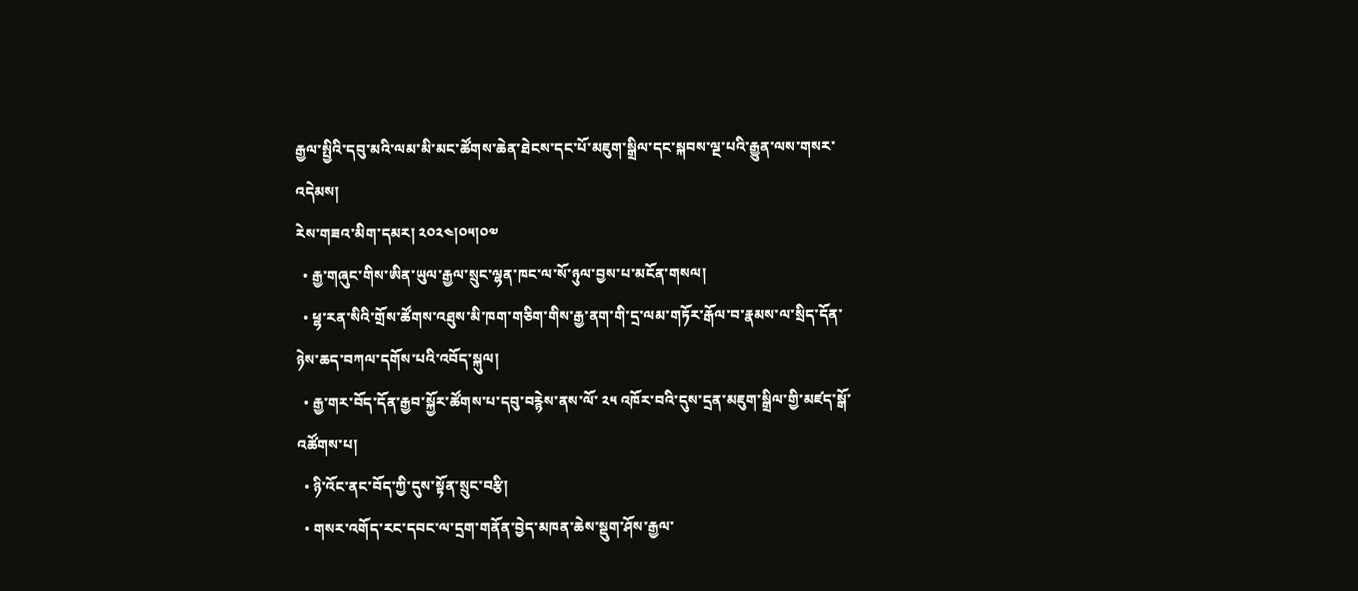རྒྱལ་སྤྱིའི་དབུ་མའི་ལམ་མི་མང་ཚོགས་ཆེན་ཐེངས་དང་པོ་མཇུག་སྒྲིལ་དང་སྐབས་ལྔ་པའི་རྒྱུན་ལས་གསར་འདེམས།
རེས་གཟའ་མིག་དམར། ༢༠༢༤།༠༥།༠༧
  • རྒྱ་གཞུང་གིས་ཨིན་ཡུལ་རྒྱལ་སྲུང་ལྷན་ཁང་ལ་སོ་ཉུལ་བྱས་པ་མངོན་གསལ།
  • ཕྷ་རན་སིའི་གྲོས་ཚོགས་འཐུས་མི་ཁག་གཅིག་གིས་རྒྱ་ནག་གི་དྲ་ལམ་གཏོར་རྒོལ་བ་རྣམས་ལ་སྲིད་དོན་ཉེས་ཆད་བཀལ་དགོས་པའི་འབོད་སྐུལ།
  • རྒྱ་གར་བོད་དོན་རྒྱབ་སྐྱོར་ཚོགས་པ་དབུ་བརྙེས་ནས་ལོ་ ༢༥ འཁོར་བའི་དུས་དྲན་མཇུག་སྒྲིལ་གྱི་མཛད་སྒོ་འཚོགས་པ།
  • ཉི་འོང་ནང་བོད་ཀྱི་དུས་སྟོན་སྲུང་བརྩི།
  • གསར་འགོད་རང་དབང་ལ་དྲག་གནོན་བྱེད་མཁན་ཆེས་སྡུག་ཤོས་རྒྱལ་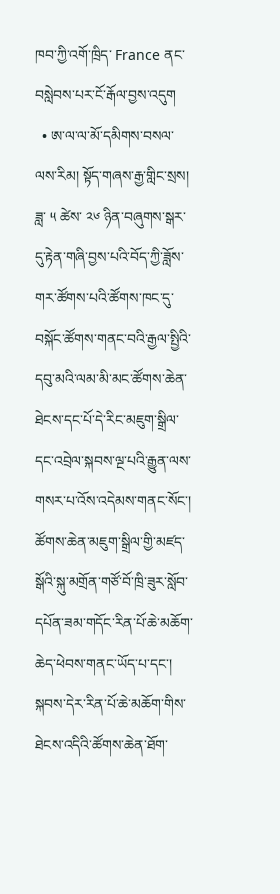ཁབ་ཀྱི་འགོ་ཁྲིད་ France ནང་བསླེབས་པར་ངོ་རྒོལ་བྱས་འདུག
  • ཨ་ལ་ལ་མོ་དམིགས་བསལ་ལས་རིམ། སྟོད་གཞས་རྒྱ་གླིང་སྲས།
ཟླ་ ༥ ཚེས་ ༢༦ ཉིན་བཞུགས་སྒར་དུ་རྟེན་གཞི་བྱས་པའི་བོད་ཀྱི་ཟློས་གར་ཚོགས་པའི་ཚོགས་ཁང་དུ་བསྐོང་ཚོགས་གནང་བའི་རྒྱལ་སྤྱིའི་དབུ་མའི་ལམ་མི་མང་ཚོགས་ཆེན་ཐེངས་དང་པོ་དེ་རིང་མཇུག་སྒྲིལ་དང་འབྲེལ་སྐབས་ལྔ་པའི་རྒྱུན་ལས་གསར་པ་འོས་འདེམས་གནང་སོང་།
ཚོགས་ཆེན་མཇུག་སྒྲིལ་གྱི་མཛད་སྒོའི་སྐུ་མགྲོན་གཙོ་བོ་ཁྲི་ཟུར་སློབ་དཔོན་ཟམ་གདོང་རིན་པོ་ཆེ་མཆོག་ཆེད་ཕེབས་གནང་ཡོད་པ་དང་། སྐབས་དེར་རིན་པོ་ཆེ་མཆོག་གིས་ཐེངས་འདིའི་ཚོགས་ཆེན་ཐོག་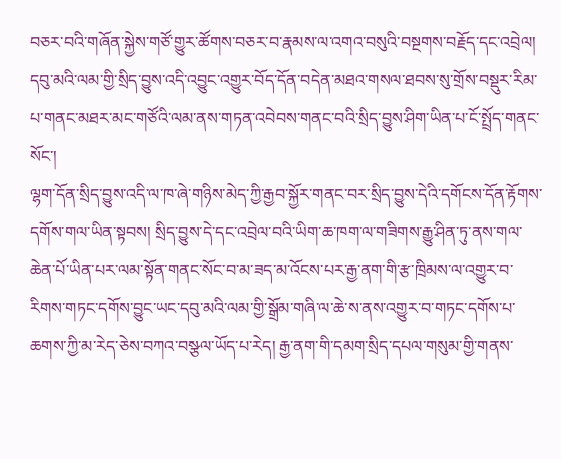བཅར་བའི་གཞོན་སྐྱེས་གཙོ་གྱུར་ཚོགས་བཅར་བ་རྣམས་ལ་འགའ་བསུའི་བསྔགས་བརྗོད་དང་འབྲེལ། དབུ་མའི་ལམ་གྱི་སྲིད་བྱུས་འདི་འབྱུང་འགྱུར་བོད་དོན་བདེན་མཐའ་གསལ་ཐབས་སུ་གྲོས་བསྡུར་རིམ་པ་གནང་མཐར་མང་གཙོའི་ལམ་ནས་གཏན་འབེབས་གནང་བའི་སྲིད་བྱུས་ཤིག་ཡིན་པ་ངོ་སྤྲོད་གནང་སོང་།
ལྷག་དོན་སྲིད་བྱུས་འདི་ལ་ཁ་ཞེ་གཉིས་མེད་ཀྱི་རྒྱབ་སྐྱོར་གནང་བར་སྲིད་བྱུས་དེའི་དགོངས་དོན་རྟོགས་དགོས་གལ་ཡིན་སྟབས། སྲིད་བྱུས་དེ་དང་འབྲེལ་བའི་ཡིག་ཆ་ཁག་ལ་གཟིགས་རྒྱུ་ཤིན་ཏུ་ནས་གལ་ཆེན་པོ་ཡིན་པར་ལམ་སྟོན་གནང་སོང་བ་མ་ཟད་མ་འོངས་པར་རྒྱ་ནག་གི་རྩ་ཁྲིམས་ལ་འགྱུར་བ་རིགས་གཏང་དགོས་བྱུང་ཡང་དབུ་མའི་ལམ་གྱི་སྒྲོམ་གཞི་ལ་ཆེ་ས་ནས་འགྱུར་བ་གཏང་དགོས་པ་ཆགས་ཀྱི་མ་རེད་ཅེས་བཀའ་བསྩལ་ཡོད་པ་རེད། རྒྱ་ནག་གི་དམག་སྲིད་དཔལ་གསུམ་གྱི་གནས་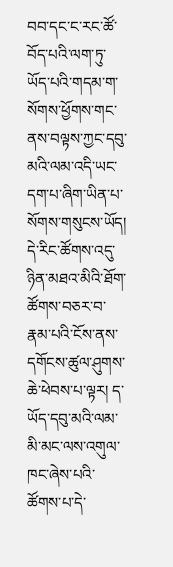བབ་དང་ང་རང་ཚོ་བོད་པའི་ལག་ཏུ་ཡོད་པའི་གདམ་ག་སོགས་ཕྱོགས་གང་ནས་བལྟས་ཀྱང་དབུ་མའི་ལམ་འདི་ཡང་དག་པ་ཞིག་ཡིན་པ་སོགས་གསུངས་ཡོད།
དེ་རིང་ཚོགས་འདུ་ཉིན་མཐའ་མིའི་ཐོག་ཚོགས་བཅར་བ་རྣམ་པའི་ངོས་ནས་དགོངས་ཚུལ་ཤུགས་ཆེ་ཕེབས་པ་ལྟར། ད་ཡོད་དབུ་མའི་ལམ་མི་མང་ལས་འགུལ་ཁང་ཞེས་པའི་ཚོགས་པ་དེ་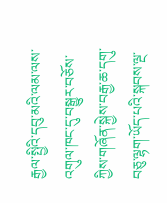རྒྱལ་སྤྱིའི་དབུ་མའི་ལམ་ལས་འགུལ་ཁང་དུ་བསྒྱུར་བཅོས་ཀྱིས་གཞོན་སྐྱེས་བརྒྱ་ཆ་དགུ་བཅུ་ལྷག་ཡོད་པའི་སྐབས་ལྔ་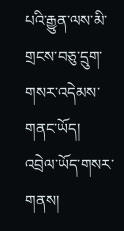པའི་རྒྱུན་ལས་མི་གྲངས་བཅུ་དྲུག་གསར་འདེམས་གནང་ཡོད།
འབྲེལ་ཡོད་གསར་གནས།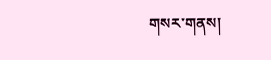གསར་གནས།